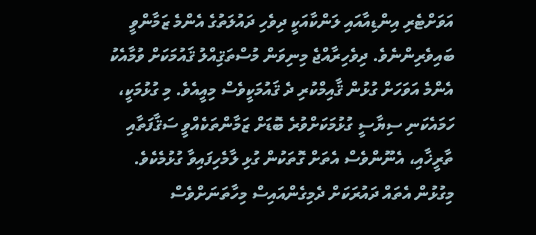އަވަށްޓެރި އިންޑިއާއައި ލަންކާއަކީ ދިވެހި ދައުލަތުގެ އެންމެ ޒަމާންވީ ބައިވެރިންނެވެ. ދިވެހިރާއްޖެ މިނިވަން މުސްތަޤިއްލު ޤައުމަކަށް ވުމާއެކު އެންމެ އަވަހަށް ގުޅުން ޤާއިމްކުރި ދެ ޤައުމަކީވެސް މިއީއެވެ. މި ގުޅުމަކީ، ހަމައެކަނި ސިޔާސީ ގުޅުމަކަށްވުރެ ބޮޑަށް ޒަމާންތަކެއްވީ ސަޤާފަތާއި ތާރީޚާއި، އެނޫންވެސް އެތަށް ގޮތަކުން ގުޅި ލާމެހިފައިވާ ގުޅުމެކެވެ.
މިގުޅުން އެތައް ދައުރަކަށް ދެމިގެންއައިސް މިހާތަނަށްވެސް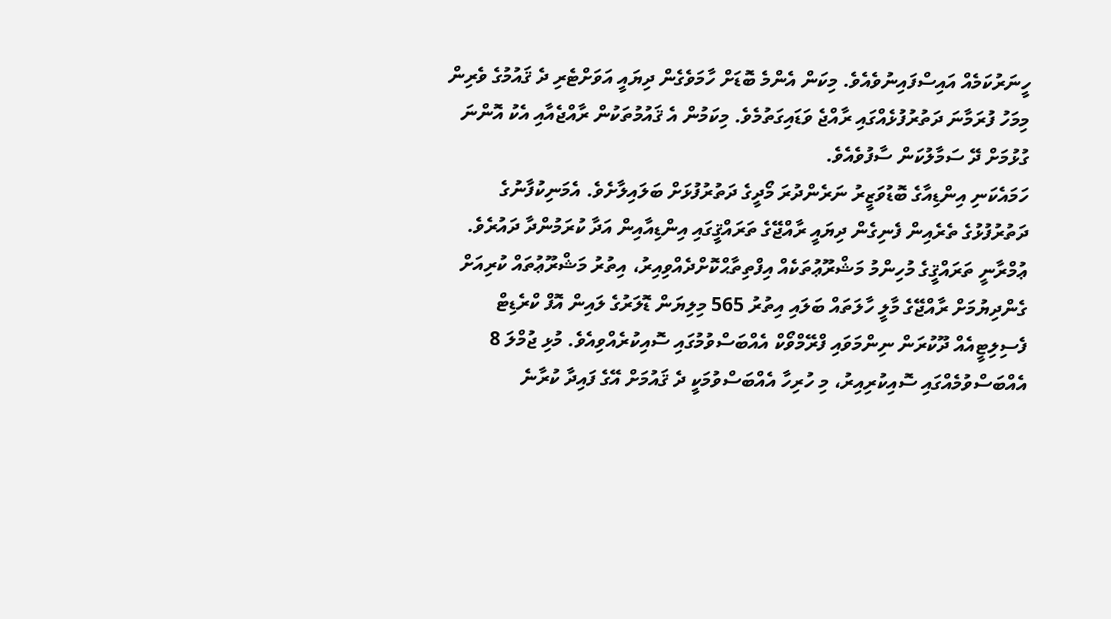ހީނަރުކަމެއް އައިސްފައިނުވެއެވެ. މިކަން އެންމެ ބޮޑަށް ހާމަވެގެން ދިޔައީ އަވަށްޓެރި ދެ ޤައުމުގެ ވެރިން މިމަހު ފުރަމާނަ ދަތުރުފުޅެއްގައި ރާއްޖެ ވަޑައިގަތުމެވެ. މިކަމުން އެ ޤައުމުތަކުން ރާއްޖެއާއި އެކު އޮންނަ ގުޅުމަށް ދޭ ސަމާލުކަން ސާފުވެއެވެ.
ހަމައެކަނި އިންޑިއާގެ ބޮޑުވަޒީރު ނަރެންދުރަ މޯދީގެ ދަތުރުފުޅަށް ބަލައިލާށެވެ. އެމަނިކުފާނުގެ ދަތުރުފުޅުގެ ތެރެއިން ފެނިގެން ދިޔައީ ރާއްޖޭގެ ތަރައްޤީގައި އިންޑިއާއިން އަދާ ކުރަމުންދާ ދައުރެވެ. ޢުމްރާނީ ތަރައްޤީގެ މުހިންމު މަޝްރޫޢުތަކެއް އިފްތިތާޙްކޮށްދެއްވިއިރު، އިތުރު މަޝްރޫޢުތައް ކުރިއަށް ގެންދިޔުމަށް ރާއްޖޭގެ މާލީ ހާލަތައް ބަލައި އިތުރު 565 މިލިޔަން ޑޮލަރުގެ ލައިން އޮފް ކްރެޑިޓް ފެސިލިޓީއެއް ދޫކުރަން ނިންމަވައި ފްރޭމްވޯކް އެއްބަސްވުމުގައި ސޮއިކުރެއްވިއެވެ. މުޅި ޖުމްލަ 8 އެއްބަސްވުމެއްގައި ސޮއިކުރިއިރު، މި ހުރިހާ އެއްބަސްވުމަކީ ދެ ޤައުމަށް އޭގެ ފައިދާ ކުރާނެ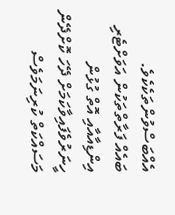އެއްބަސްވުންތަކެކެވެ.
ބައެއް ފަރާތްތަކުން އަވަށްޓެރި އިންޑިއާއާއި އޮތް ގުޅުން ހީނަރުވެފައިވާކަމަށް ދޭހަ ކޮށްދޭން މަސައްކަތް ކުރިނަމަވެސް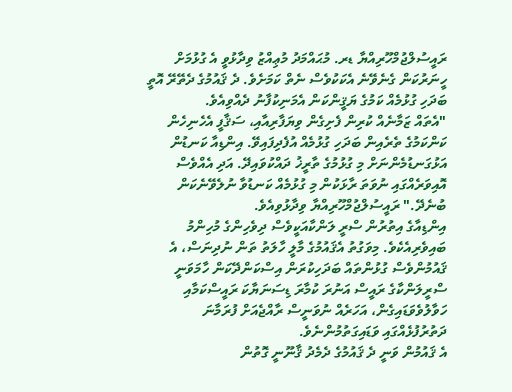ރައީސުލްޖުމްހޫރިއްޔާ ޑރ. މުޙައްމަދު މުޢިއްޒު ވިދާޅުވީ އެ ގުޅުމަށް ހީނަރުކަން ގެނެވޭނެ އެކަކުވެސް ނެތް ކަމަށެވެ. ދެ ޤައުމުގެ ދެތޭރޭ އޮތީ ބަދަހި ގުޅުމެއް ކަމުގެ ޔަޤީންކަން އެމަނިކުފާނު ދެއްވިއެވެ.
"އެތައް ޒަމާނެއް ކުރިން ފެށިގެން ވިޔަފާރިއާއި، ސަޤާފީ އެހެނިހެން ކަންކަމުގެ ތެރެއިން ބަދަހި ގުޅުމެއް އުފެދިފައިވޭ. އިންޑިއާ ކަނޑުން އަޅުގަނޑުމެންނަށް މި ގުޅުމުގެ ތާރީޚު ދައްކުވައިދޭ. އަދި އެއްވެސް އޮއިވަރެއްގައި ނުވަތަ ރާޅަކުން މި ގުޅުމެއް ކަނޑުވާ ނުލެވޭނެކަން ބުނެދޭ." ރައީސުލްޖުމްހޫރިއްޔާ ވިދާޅުވިއެވެ.
އިންޑިއާގެ އިތުރުން ސްރީ ލަންކާއަކީވެސް ދިވެހިންގެ މުހިންމު ބައިވެރިއެކެވެ. މިވަގުތު އެޤައުމުގެ މާލީ ހާލަތު ތަން ނުދިނަސް، އެ ޤައުމުންވެސް ގުޅުންތައް ބަދަހިކުރަން އިސްކަންދޭކަން ހާމަވަނީ ސްރީލަންކާގެ ރައީސް އަނުރަ ކުމާރަ ޑިސަނަޔާކަ ރައީސްކަމާއި ހަވާލުވެވަޑައިގެން، އަހަރެއް ނުވަނީސް ރާއްޖެއަށް ފުރަމާނަ ދަތުރުފުޅެއްގައި ވަޑައިގަތުމުންނެވެ.
އެ ޤައުމުން ވަނީ ދެ ޤައުމުގެ ދެމެދު ޤާނޫނީ ގޮތުން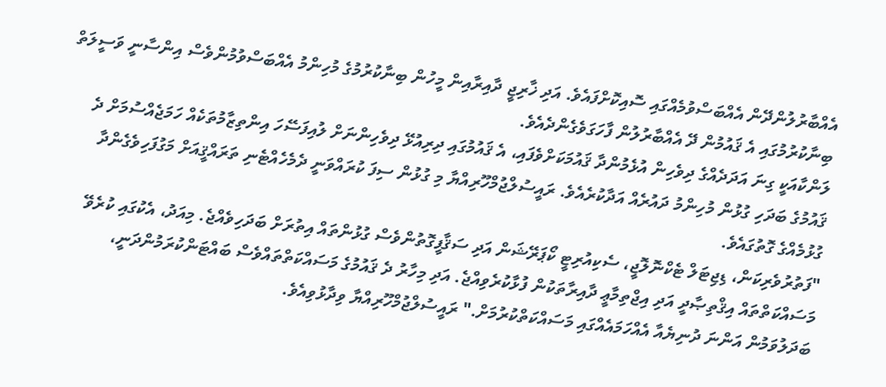އެއްބާރުލުންދޭން އެއްބަސްވުމެއްގައި ސޮއިކޮށްފައެވެ. އަދި ޚާރިޖީ ދާއިރާއިން މީހުން ބިނާކުރުމުގެ މުހިންމު އެއްބަސްވުމުންވެސް އިންސާނީ ވަސީލަތް ބިނާކުރުމުގައި އެ ޤައުމުން ދޭ އެއްބާރުލުން ފާހަގަވެގެންދެއެވެ.
ލަންކާއަކީ ގިނަ އަދަދެއްގެ ދިވެހިން އުޅެމުންދާ ޤައުމަކަށްވެފައި، އެ ޤައުމުގައި ދިރިއުޅޭ ދިވެހިންނަށް ލުއިފަސޭހަ އިންތިޒާމުތަކެއް ހަމަޖެއްސުމަށް ދެ ޤައުމުގެ ބަދަހި ގުޅުން މުހިންމު ދައުރެއް އަދާކުރެއެވެ. ރައީސުލްޖުމްހޫރިއްޔާ މި ގުޅުން ސިފަ ކުރައްވަނީ ދެމެހެއްޓެނި ތަރައްޤީއަށް މަގުފަހިވެގެންދާ ގުޅުމެއްގެ ގޮތުގައެވެ.
"ފަތުރުވެރިކަން، ޑިޖިޓަލް ޓެކްނޮލޮޖީ، ސެކިއުރިޓީ ކޯޕަރޭޝަން އަދި ސަޤާފީގޮތުންވެސް ގުޅުންތައް އިތުރަށް ބަދަހިވެއްޖެ. މިއަދު، އެކުގައި ކުރެވޭ މަސައްކަތްތައް އިޤްތިޞާދީ އަދި އިޖްތިމާޢީ ދާއިރާތަކުން ފުޅާކުރެވިއްޖެ. އަދި މިހާރު ދެ ޤައުމުގެ މަސައްކަތްތައްވެސް ބައްޓަންކުރަމުންދަނީ، ބަދަލުވަމުން އަންނަ ދުނިޔެއާ އެއްހަމައެއްގައި މަސައްކަތްކުރުމަށް." ރައީސުލްޖުމްހޫރިއްޔާ ވިދާޅުވިއެވެ.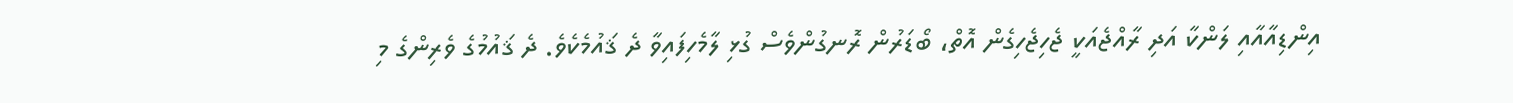އިންޑިއާއާއި ލަންކާ އަދި ރާއްޖެއަކީ ޖެހިޖެހިގެން އޮތް، ބޯޑަރުން ރޮނގުންވެސް ގުޅި ލާމެހިފައިވާ ދެ ޤައުމެކެވެ. ދެ ޤައުމުގެ ވެރިންގެ މި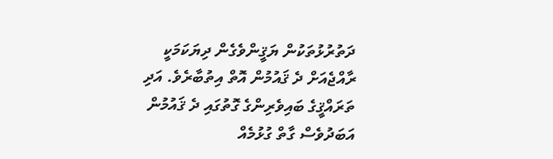ދަތުރުޅުތަކުން ޔަޤީންވެގެން ދިޔަކަމަކީ ރާއްޖެއަށް ދެ ޤައުމުން އޮތް އިތުބާރެވެ. އަދި ތަރައްޤީގެ ބައިވެރިންގެ ގޮތުގައި ދެ ޤައުމުން އަބަދުވެސް ގާތް ގުޅުމެއް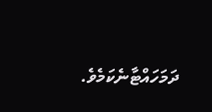ދަމަހައްޓާނެކަމެވެ.